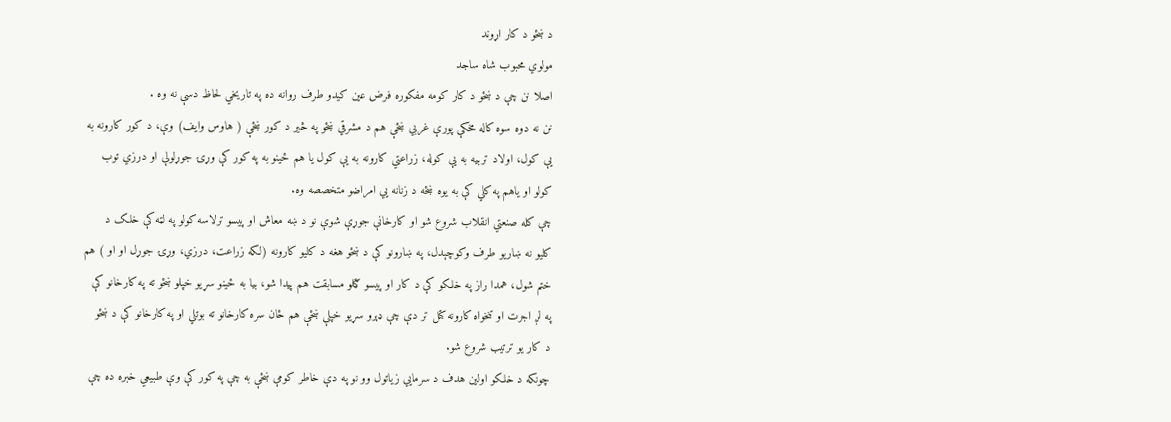د ښځو د کار اړوند
مولوي محبوب شاه ساجد
اصلا نن چې د ښځو د کار کومه مفکوره فرض عين کيدو طرف روانه ده په تاريخي لحاظ دسې نه وه .
نن نه دوه سوه کاله مخکې پورې غربي ښځې هم د مشرقي ښځو په څير د کور ښځې ( هاوس وايف) وې، د کور کارونه به يې کول، اولاد تربيه به يې کوله، زراعتي کارونه به يې کول يا هم ځينو به په کور کې وړۍ جوړلولې او درزي توب کولو او ياهم په کلي کې به يوه ښځه د زنانه يي امراضو متخصصه وه.
چې کله صنعتي انقلاب شروع شو او کارخانې جوړې شوې نو د ښه معاش او پيسو ترلاسه کولو په لټه کې خلک د کليو نه ښاريو طرف وکوچېدل، په ښارونو کې د ښځو هغه د کليو کارونه (لکه زراعت، درزي، وړۍ جوړل او او ) هم ختم شول، همدا راز په خلکو کې د کار او پيسو ګټلو مسابقت هم پيدا شو، بيا به ځينو سړيو خپلو ښځو ته په کارخانو کې په لږ اجرت او تنخواه کارونه کتل تر دې چې ډېرو سړيو خپلې ښځې هم ځان سره کارخانو ته بوتلي او په کارخانو کې د ښځو د کار يو ترتيب شروع شو.
چونکه د خلکو اولين هدف د سرمايي زياتول وو نو په دې خاطر کومې ښځې به چې په کور کې وې طبيعي خبره ده چې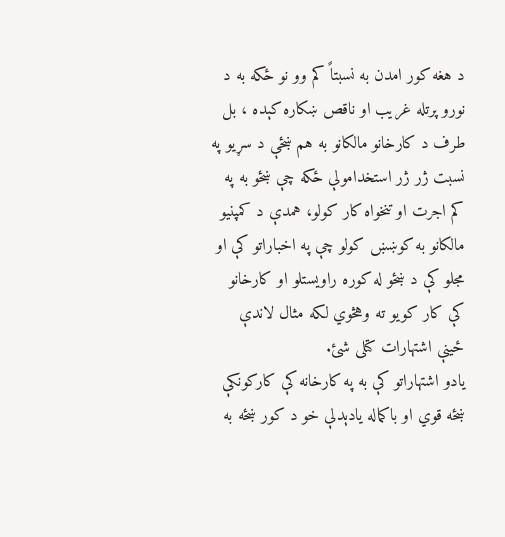د هغه کور امدن به نسبتاً کم وو نو ځکه به د نورو پرتله غريب او ناقص ښکاره کېده ، بل طرف د کارخانو مالکانو به هم ښځې د سړيو په نسبت ژر ژر استخدامولې ځکه چې ښځو به په کم اجرت او تنخواه کار کولو، همدې د کمپنيو مالکانو به کوښښ کولو چې په اخباراتو کې او مجلو کې د ښځو له کوره راويستلو او کارخانو کې کار کويو ته وهڅوي لکه مثال لاندې ځينې اشتهارات کتلی شئ.
يادو اشتهاراتو کې به په کارخانه کې کارکونکې ښځه قوي او باکماله يادېدلې خو د کور ښځه به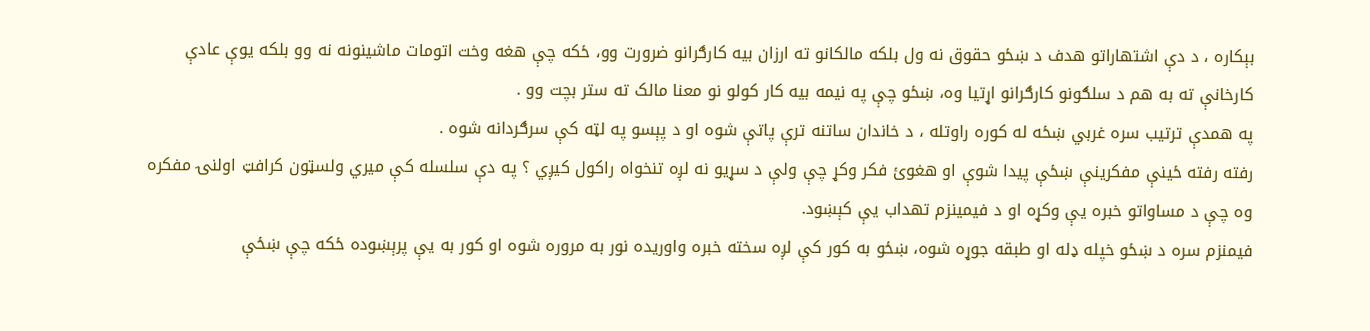بېکاره ، د دې اشتهاراتو هدف د ښځو حقوق نه ول بلکه مالکانو ته ارزان بيه کارګرانو ضرورت وو، ځکه چې هغه وخت اتومات ماشينونه نه وو بلکه يوې عادې کارخانې ته به هم د سلګونو کارګرانو اړتيا وه، ښځو چې په نيمه بيه کار کولو نو معنا مالک ته ستر بچت وو .
په همدې ترتيب سره غربي ښځه له کوره راوتله ، د خاندان ساتنه ترې پاتې شوه او د پېسو په لټه کې سرګردانه شوه .
رفته رفته ځينې مفکرينې ښځې پيدا شوې او هغوئ فکر وکړ چې ولې د سړيو نه لږه تنخواه راکول کيږي ؟ په دې سلسله کې ميري ولسټون کرافټ اولنۍ مفکره وه چې د مساواتو خبره يې وکړه او د فيمينزم تهداب يې کېښود.
فيمنزم سره د ښځو خپله ډله او طبقه جوړه شوه، ښځو به کور کې لږه سخته خبره واوريده نور به مروره شوه او کور به يې پرېښوده ځکه چې ښځې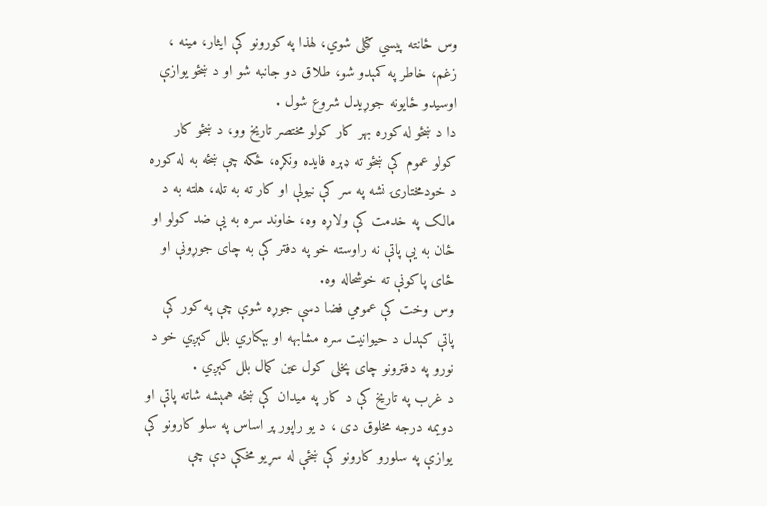وس ځانته پيسي ګټلی شوي، لهذا په کورونو کې ايثار، مينه ، زغم، خاطر په کمېدو شو، طلاق دو جانبه شو او د ښځو يوازې اوسيدو ځايونه جوړيدل شروع شول .
دا د ښځو له کوره بهر کار کولو مختصر تاريخ وو، د ښځو کار کولو عموم کې ښځو ته ډېره فایده ونکړه، ځکه چې ښځه به له کوره د خودمختارۍ نشه په سر کې نيولې او کار ته به تله، هلته به د مالک په خدمت کې ولاړه وه، خاوند سره به يې ضد کولو او ځان به يې پاتې نه راوسته خو په دفتر کې به چای جوړونې او ځای پاکونې ته خوشحاله وه.
وس وخت کې عمومي فضا دسې جوړه شوې چې په کور کې پاتې کېدل د حيوانيت سره مشابهه او بېکاري بلل کېږي خو د نورو په دفترونو چای پخلی کول عين کمال بلل کېږي .
د غرب په تاريخ کې د کار په ميدان کې ښځه همېشه شاته پاتې او دويمه درجه مخلوق دی ، د يو راپور پر اساس په سلو کارونو کې يوازې په سلورو کارونو کې ښځې له سړيو مخکې دې چې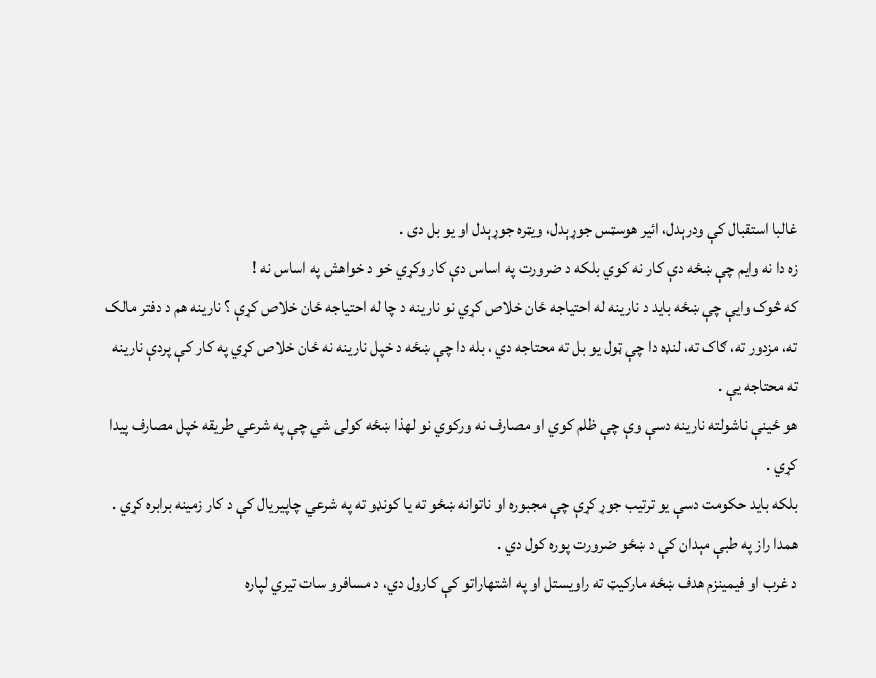غالبا استقبال کې ودرېدل، ائير هوسټس جوړېدل، ويټره جوړېدل او يو بل دی .
زه دا نه وايم چې ښځه دې کار نه کوي بلکه د ضرورت په اساس دې کار وکړي خو د خواهش په اساس نه !
که څوک وايې چې ښځه بايد د نارينه له احتياجه ځان خلاص کړي نو نارينه د چا له احتياجه ځان خلاص کړې ؟ نارينه هم د دفتر مالک ته، مزدور ته، ګاک ته، لنډه دا چې ټول يو بل ته محتاجه دي ، بله دا چې ښځه د خپل نارينه نه ځان خلاص کړي په کار کې پردې نارينه ته محتاجه يې .
هو ځينې ناشولته نارينه دسې وې چې ظلم کوي او مصارف نه ورکوي نو لهذا ښځه کولی شي چې په شرعي طريقه خپل مصارف پيدا کړي .
بلکه بايد حکومت دسې يو ترتيب جوړ کړې چې مجبوره او ناتوانه ښځو ته يا کونډو ته په شرعي چاپيريال کې د کار زمينه برابره کړي .
همدا راز په طبې مېدان کې د ښځو ضرورت پوره کول دي .
د غرب او فيمينزم هدف ښځه مارکيټ ته راويستل او په اشتهاراتو کې کارول دي، د مسافرو سات تيري لپاره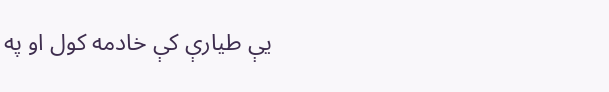يې طيارې کې خادمه کول او په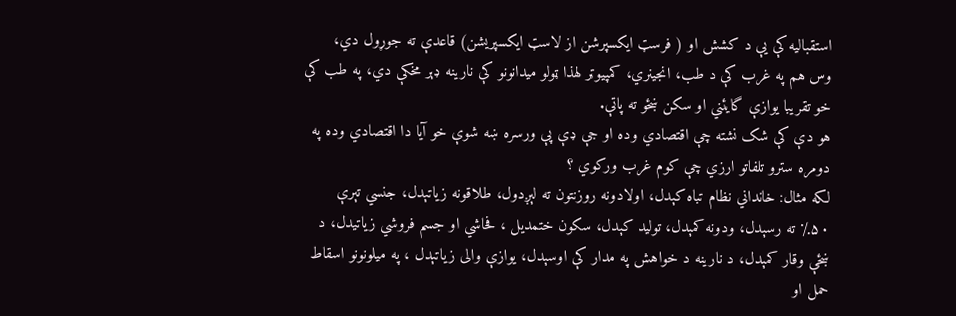استقباليه کې يې د کشش او ( فرسټ ايکسپرشن از لاسټ ايکسپريشن) قاعدې ته جوړول دي، وس هم په غرب کې د طب، انجينري، کمپيوټر لهذا ټولو ميدانونو کې نارينه ډېر مخکې دي، په طب کې خو تقریبا يوازې گايئني او سکن ښځو ته پاتې.
هو دې کې شک نشته چې اقتصادي وده او جې ډې پې ورسره ښه شوې خو آيا دا اقتصادي وده په دومره سترو تلفاتو ارزي چې کوم غرب ورکوي ؟
لکه مثال: خانداني نظام تباه کېدل، اولادونه روزنتون ته لېږدول، طلاقونه زياتېدل، جنسي تېرې ۵۰٪ ته رسېدل، ودونه کمېدل، توليد کېدل، سکون ختمديل ، فحاشي او جسم فروشي زياتيدل، د ښځې وقار کمېدل، د نارينه د خواهش په مدار کې اوسېدل، يوازې والی زياتېدل ، په ميلونونو اسقاط حمل او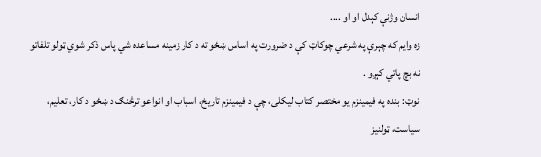انسان وژنې کېدل او او ....
زه وايم که چېرې په شرعي چوکاټ کې د ضرورت په اساس ښځو ته د کار زمينه مساعده شي پاس ذکر شوي ټولو تلفاتو نه بچ پاتي کېږو .
نوټ: بنده په فيمينزم يو مختصر کتاب ليکلی، چې د فيمينزم تاريخ، اسباب او انواعو ترڅنګ د ښځو د کار، تعليم، سياست، ټولنيز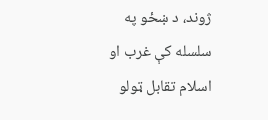ژوند، د ښځو په سلسله کې غرب او اسلام تقابل ټولو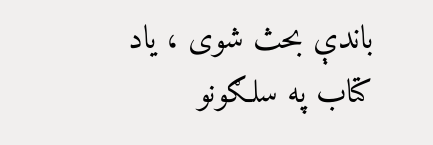باندې بحث شوی ، ياد کتاب په سلګونو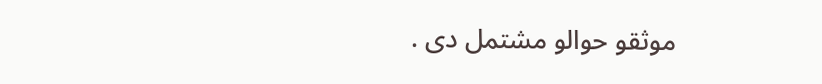موثقو حوالو مشتمل دی .